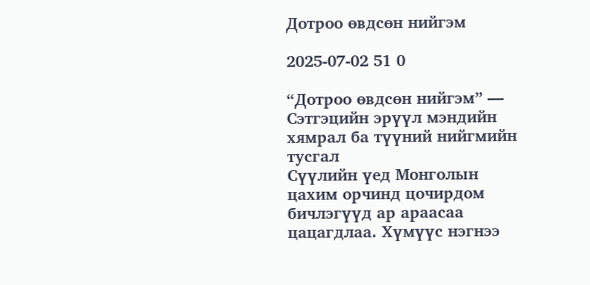Дотроо өвдсөн нийгэм

2025-07-02 51 0

“Дотроо өвдсөн нийгэм” — Сэтгэцийн эрүүл мэндийн хямрал ба түүний нийгмийн тусгал
Сүүлийн үед Монголын цахим орчинд цочирдом бичлэгүүд ар араасаа цацагдлаа. Хүмүүс нэгнээ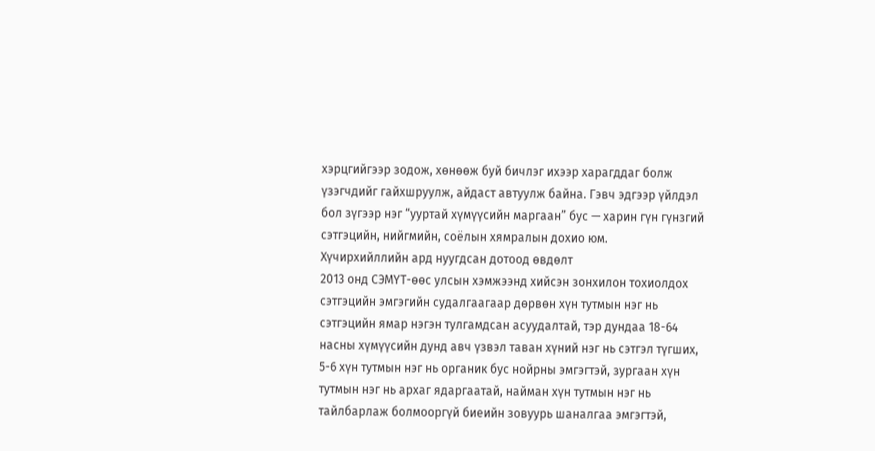хэрцгийгээр зодож, хөнөөж буй бичлэг ихээр харагддаг болж үзэгчдийг гайхшруулж, айдаст автуулж байна. Гэвч эдгээр үйлдэл бол зүгээр нэг “ууртай хүмүүсийн маргаан” бус — харин гүн гүнзгий сэтгэцийн, нийгмийн, соёлын хямралын дохио юм.
Хүчирхийллийн ард нуугдсан дотоод өвдөлт
2013 онд СЭМҮТ-өөс улсын хэмжээнд хийсэн зонхилон тохиолдох сэтгэцийн эмгэгийн судалгаагаар дөрвөн хүн тутмын нэг нь сэтгэцийн ямар нэгэн тулгамдсан асуудалтай, тэр дундаа 18-64 насны хүмүүсийн дунд авч үзвэл таван хүний нэг нь сэтгэл түгших, 5-6 хүн тутмын нэг нь органик бус нойрны эмгэгтэй, зургаан хүн тутмын нэг нь архаг ядаргаатай, найман хүн тутмын нэг нь тайлбарлаж болмооргүй биеийн зовуурь шаналгаа эмгэгтэй,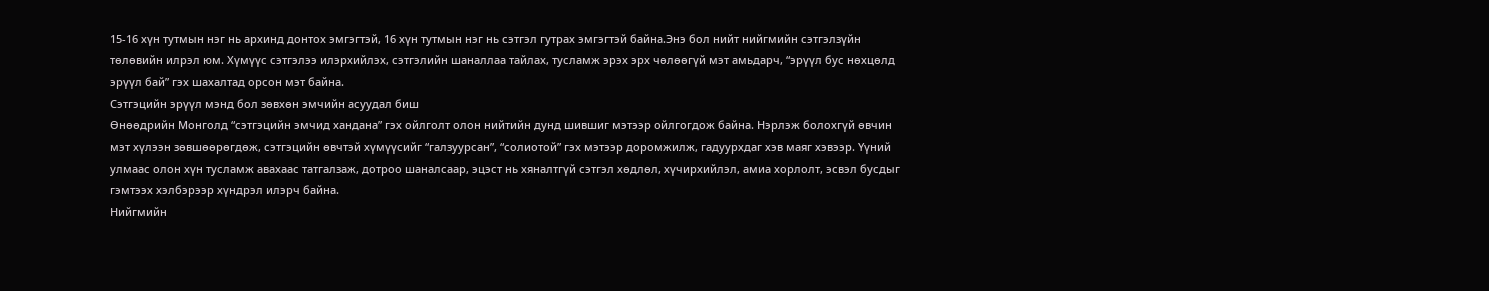15-16 хүн тутмын нэг нь архинд донтох эмгэгтэй, 16 хүн тутмын нэг нь сэтгэл гутрах эмгэгтэй байна.Энэ бол нийт нийгмийн сэтгэлзүйн төлөвийн илрэл юм. Хүмүүс сэтгэлээ илэрхийлэх, сэтгэлийн шаналлаа тайлах, тусламж эрэх эрх чөлөөгүй мэт амьдарч, “эрүүл бус нөхцөлд эрүүл бай” гэх шахалтад орсон мэт байна.
Сэтгэцийн эрүүл мэнд бол зөвхөн эмчийн асуудал биш
Өнөөдрийн Монголд “сэтгэцийн эмчид хандана” гэх ойлголт олон нийтийн дунд шившиг мэтээр ойлгогдож байна. Нэрлэж болохгүй өвчин мэт хүлээн зөвшөөрөгдөж, сэтгэцийн өвчтэй хүмүүсийг “галзуурсан”, “солиотой” гэх мэтээр доромжилж, гадуурхдаг хэв маяг хэвээр. Үүний улмаас олон хүн тусламж авахаас татгалзаж, дотроо шаналсаар, эцэст нь хяналтгүй сэтгэл хөдлөл, хүчирхийлэл, амиа хорлолт, эсвэл бусдыг гэмтээх хэлбэрээр хүндрэл илэрч байна.
Нийгмийн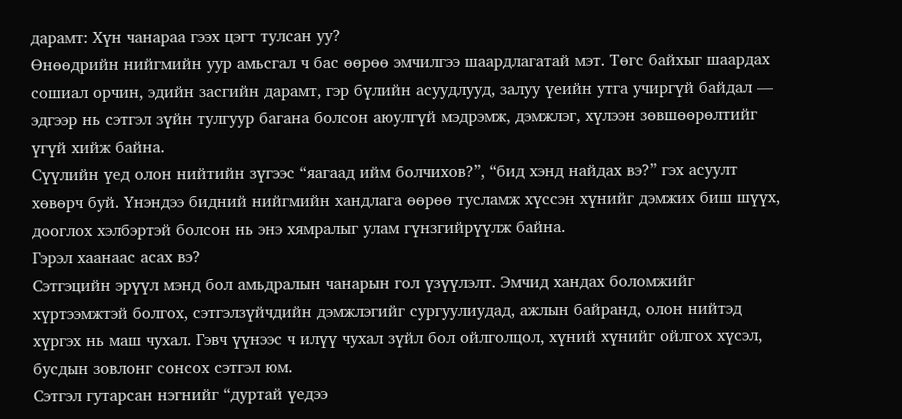дарамт: Хүн чанараа гээх цэгт тулсан уу?
Өнөөдрийн нийгмийн уур амьсгал ч бас өөрөө эмчилгээ шаардлагатай мэт. Төгс байхыг шаардах сошиал орчин, эдийн засгийн дарамт, гэр бүлийн асуудлууд, залуу үеийн утга учиргүй байдал — эдгээр нь сэтгэл зүйн тулгуур багана болсон аюулгүй мэдрэмж, дэмжлэг, хүлээн зөвшөөрөлтийг үгүй хийж байна.
Сүүлийн үед олон нийтийн зүгээс “яагаад ийм болчихов?”, “бид хэнд найдах вэ?” гэх асуулт хөвөрч буй. Үнэндээ бидний нийгмийн хандлага өөрөө тусламж хүссэн хүнийг дэмжих биш шүүх, дооглох хэлбэртэй болсон нь энэ хямралыг улам гүнзгийрүүлж байна.
Гэрэл хаанаас асах вэ?
Сэтгэцийн эрүүл мэнд бол амьдралын чанарын гол үзүүлэлт. Эмчид хандах боломжийг хүртээмжтэй болгох, сэтгэлзүйчдийн дэмжлэгийг сургуулиудад, ажлын байранд, олон нийтэд хүргэх нь маш чухал. Гэвч үүнээс ч илүү чухал зүйл бол ойлголцол, хүний хүнийг ойлгох хүсэл, бусдын зовлонг сонсох сэтгэл юм.
Сэтгэл гутарсан нэгнийг “дуртай үедээ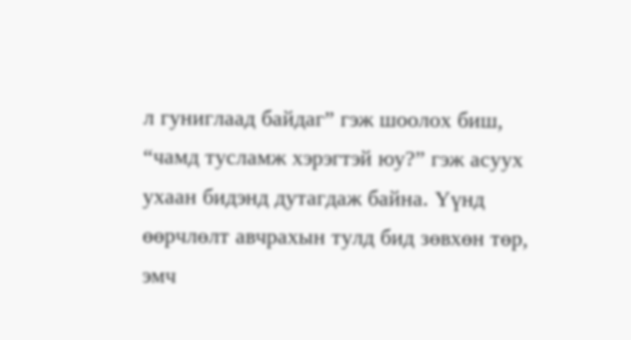л гуниглаад байдаг” гэж шоолох биш, “чамд тусламж хэрэгтэй юу?” гэж асуух ухаан бидэнд дутагдаж байна. Үүнд өөрчлөлт авчрахын тулд бид зөвхөн төр, эмч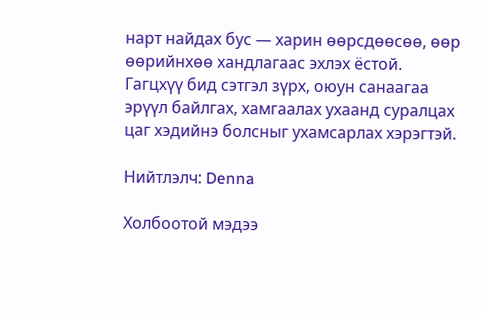нарт найдах бус — харин өөрсдөөсөө, өөр өөрийнхөө хандлагаас эхлэх ёстой.
Гагцхүү бид сэтгэл зүрх, оюун санаагаа эрүүл байлгах, хамгаалах ухаанд суралцах цаг хэдийнэ болсныг ухамсарлах хэрэгтэй.

Нийтлэлч: Denna

Холбоотой мэдээ